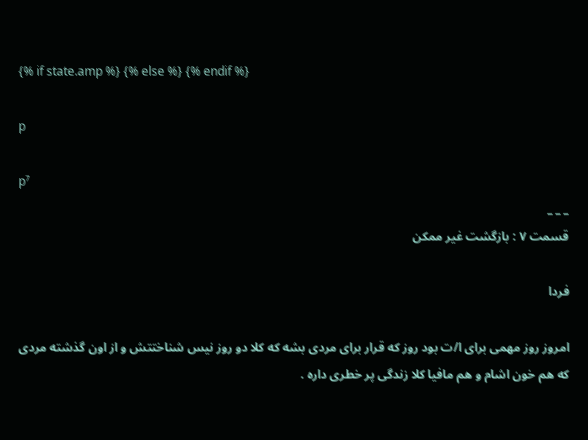{% if state.amp %} {% else %} {% endif %}

p

p⁷
_ _ _
قسمت ۷ : بازگشت غیر ممکن

فردا

امروز روز مهمی برای ا/ت بود روز که قرار برای مردی بشه که کلا دو روز نیس شناختتش و از اون گذشته مردی که هم خون اشام و هم مافیا کلا زندگی پر خطری داره .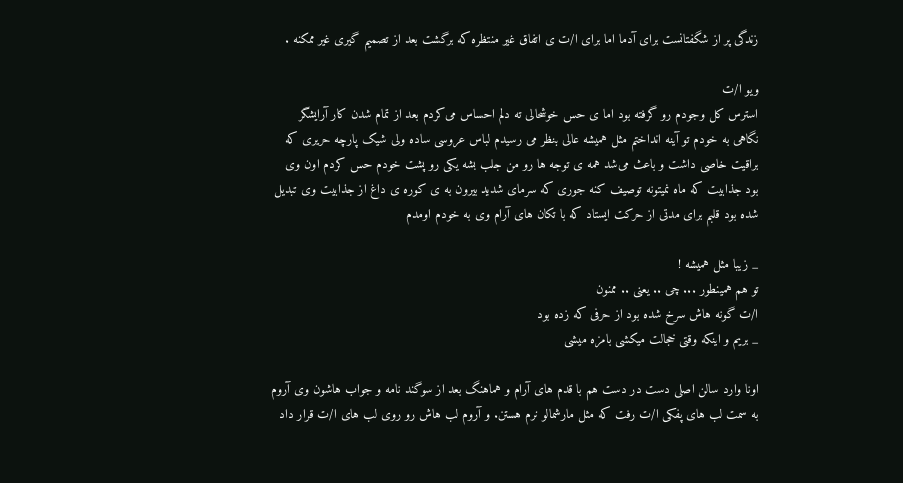زندگی پر از شگفتانست برای آدما اما برای ا/ت ی اتفاق غیر منتظره که برگشت بعد از تصمیم گیری غیر ممکنه .

ویو ا/ت
استرس کل وجودم رو گرفته بود اما ی حس خوشحالی ته دلم احساس می‌کردم بعد از تمام شدن کار آرایشگر نگاهی به خودم تو آینه انداختم مثل همیشه عالی بنظر می رسیدم لباس عروسی ساده ولی شیک پارچه حریری که براقیت خاصی داشت و باعث می‌شد همه ی توجه ها رو من جلب بشه یکی رو پشت خودم حس کردم اون وی بود جذابیت که ماه نمیتونه توصیف کنه جوری که سرمای شدید بیرون به ی کوره ی داغ از جذابیت وی تبدیل شده بود قلبم برای مدتی از حرکت ایستاد که با تکان های آرام وی به خودم اومدم

_ زیبا مثل همیشه !
تو هم همینطور ... چی .. یعنی .. ممنون
ا/ت گونه هاش سرخ شده بود از حرفی که زده بود
_ بریم و اینکه وقتی خجالت میکشی بامزه میشی

اونا وارد سالن اصلی دست در دست هم با قدم های آرام و هماهنگ بعد از سوگند نامه و جواب هاشون وی آروم به سمت لب های پفکی ا/ت رفت که مثل مارشمالو نرم هستن. و آروم لب هاش رو روی لب های ا/ت قرار داد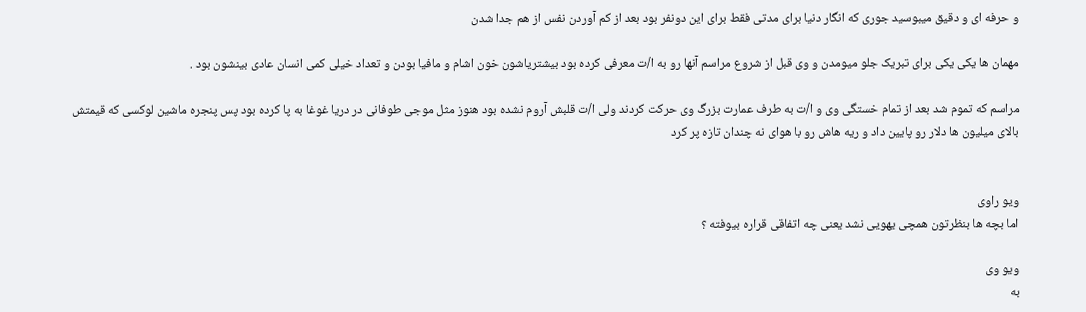و حرفه ای و دقیق میبوسید جوری که انگار دنیا برای مدتی فقط برای این دونفر بود بعد از کم آوردن نفس از هم جدا شدن

مهمان ها یکی یکی برای تبریک جلو میومدن و وی قبل از شروع مراسم آنها رو به ا/ت معرفی کرده بود بیشتریاشون خون اشام و مافیا بودن و تعداد خیلی کمی انسان عادی بینشون بود .

مراسم که تموم شد بعد از تمام خستگی وی و ا/ت به طرف عمارت بزرگ وی حرکت کردند ولی ا/ت قلبش آروم نشده بود هنوز مثل موجی طوفانی در دریا غوغا به پا کرده بود پس پنجره ماشین لوکسی که قیمتش بالای میلیون ها دلار رو پایین داد و ریه هاش رو با هوای نه چندان تازه پر کرد


ویو راوی
اما بچه ها بنظرتون همچی یهویی نشد یعنی چه اتفاقی قراره بیوفته ؟

ویو وی
به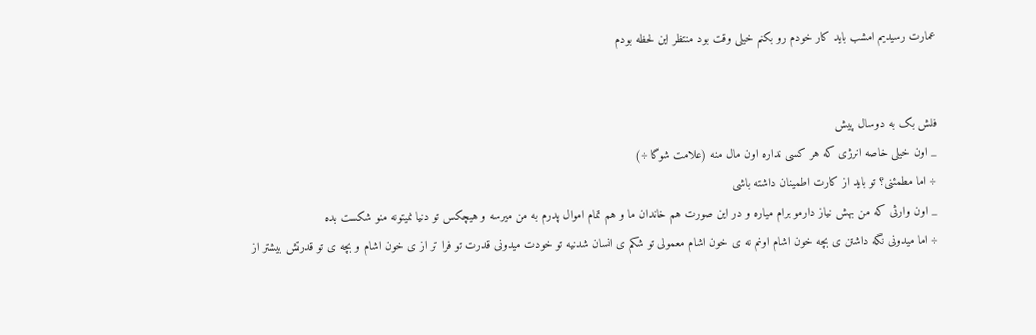عمارت رسیدیم امشب باید کار خودم رو بکنم خیلی وقت بود منتظر این لحظه بودم


فلش بک به دوسال پیش
_ اون خیلی خاصه انرژی که هر کسی نداره اون مال منه (علامت شوگا ÷)
÷ اما مطمئنی؟ تو باید از کارت اطمینان داشته باشی
_ اون وارثی که من بهش نیاز دارمو برام میاره و در این صورت هم خاندان ما و هم تمام اموال پدرم به من میرسه و هیچکس تو دنیا نمیتونه منو شکست بده
÷ اما میدونی نگه داشتن ی بچه خون اشام اونم نه ی خون اشام معمولی تو شکم ی انسان شدنیه تو خودت میدونی قدرت تو فرا تر از ی خون اشام و بچه ی تو قدرتش بیشتر از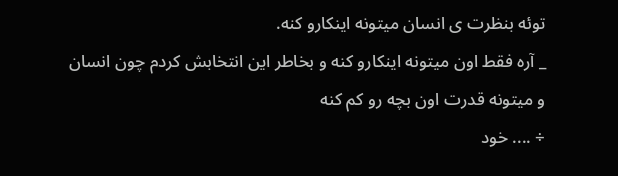توئه بنظرت ی انسان میتونه اینکارو کنه.
_ آره فقط اون میتونه اینکارو کنه و بخاطر این انتخابش کردم چون انسان و میتونه قدرت اون بچه رو کم کنه
÷ .... خود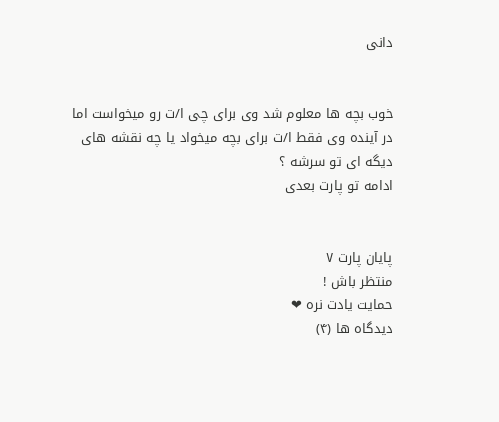دانی


خوب بچه ها معلوم شد وی برای چی ا/ت رو میخواست اما در آینده وی فقط ا/ت برای بچه میخواد یا چه نقشه های دیگه ای تو سرشه ؟
ادامه تو پارت بعدی


پایان پارت ۷
منتظر باش !
حمایت یادت نره ❤
دیدگاه ها (۴)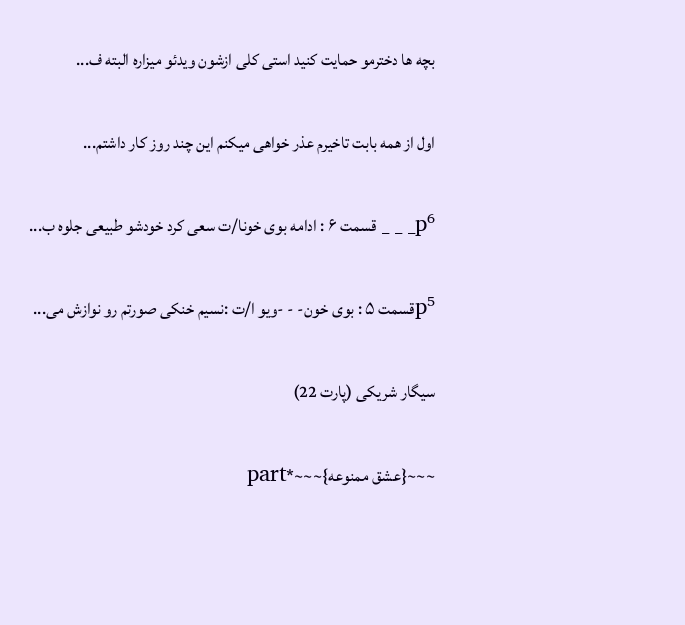بچه ها دخترمو حمایت کنید استی کلی ازشون ویدئو میزاره البته ف...

اول از همه بابت تاخیرم عذر خواهی میکنم این چند روز کار داشتم...

p⁶_ _ _ قسمت ۶ : ادامه بوی خونا/ت سعی کرد خودشو طبیعی جلوه ب...

p⁵قسمت ۵ : بوی خون- - -ویو ا/ت :نسیم خنکی صورتم رو نوازش می‌...

سیگار شریکی (پارت 22)

~~~{عشق ممنوعه}~~~*part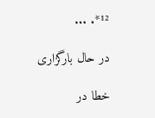¹²*. ...

در حال بارگزاری

خطا در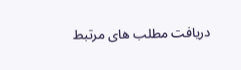دریافت مطلب های مرتبط